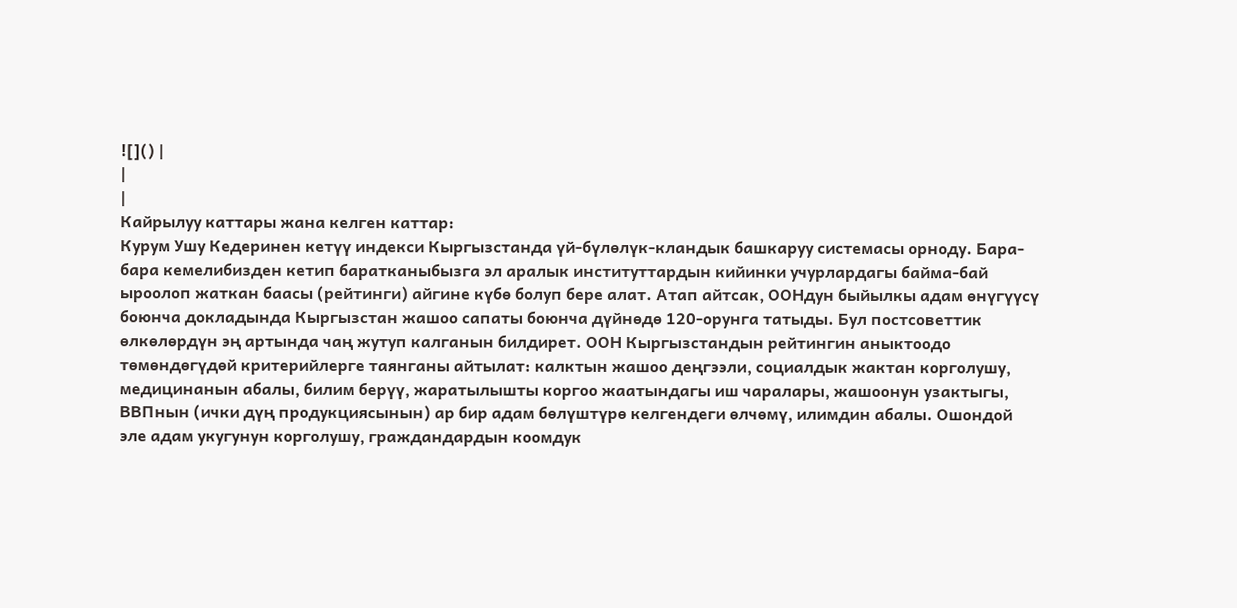![]() |
|
|
Кайрылуу каттары жана келген каттар:
Курум Ушу Кедеринен кетүү индекси Кыргызстанда үй-бүлөлүк-кландык башкаруу системасы орноду. Бара-бара кемелибизден кетип баратканыбызга эл аралык институттардын кийинки учурлардагы байма-бай ыроолоп жаткан баасы (рейтинги) айгине күбө болуп бере алат. Атап айтсак, ООНдун быйылкы адам өнүгүүсү боюнча докладында Кыргызстан жашоо сапаты боюнча дүйнөдө 120-орунга татыды. Бул постсоветтик өлкөлөрдүн эң артында чаң жутуп калганын билдирет. ООН Кыргызстандын рейтингин аныктоодо төмөндөгүдөй критерийлерге таянганы айтылат: калктын жашоо деңгээли, социалдык жактан корголушу, медицинанын абалы, билим берүү, жаратылышты коргоо жаатындагы иш чаралары, жашоонун узактыгы, ВВПнын (ички дүң продукциясынын) ар бир адам бөлүштүрө келгендеги өлчөмү, илимдин абалы. Ошондой эле адам укугунун корголушу, граждандардын коомдук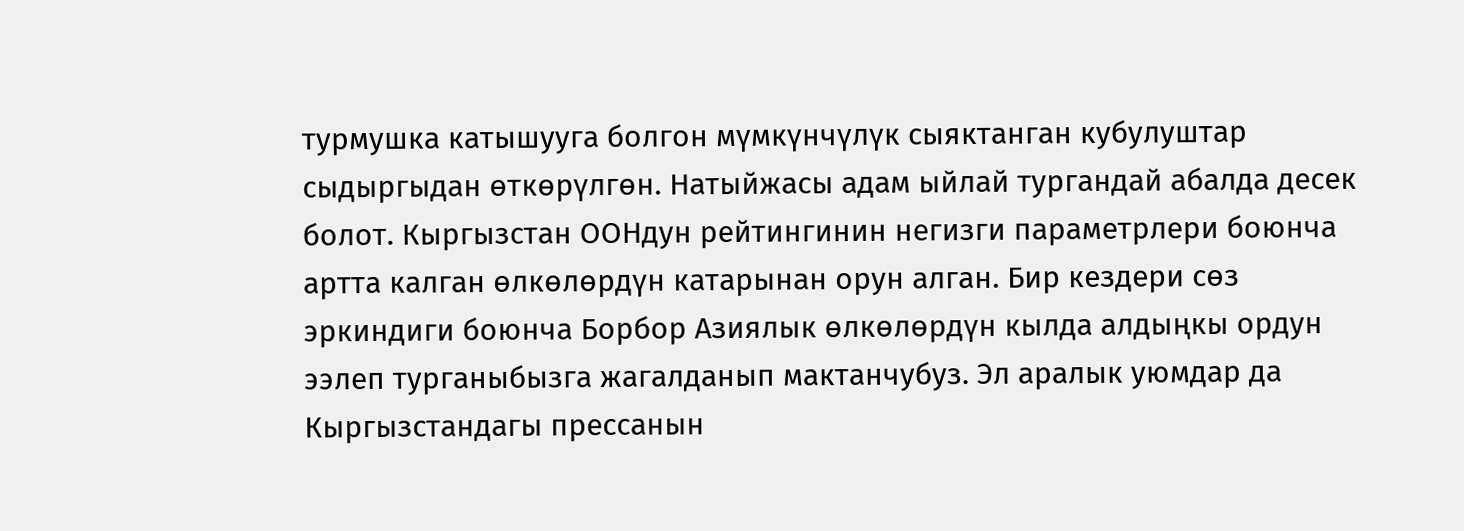турмушка катышууга болгон мүмкүнчүлүк сыяктанган кубулуштар сыдыргыдан өткөрүлгөн. Натыйжасы адам ыйлай тургандай абалда десек болот. Кыргызстан ООНдун рейтингинин негизги параметрлери боюнча артта калган өлкөлөрдүн катарынан орун алган. Бир кездери сөз эркиндиги боюнча Борбор Азиялык өлкөлөрдүн кылда алдыңкы ордун ээлеп турганыбызга жагалданып мактанчубуз. Эл аралык уюмдар да Кыргызстандагы прессанын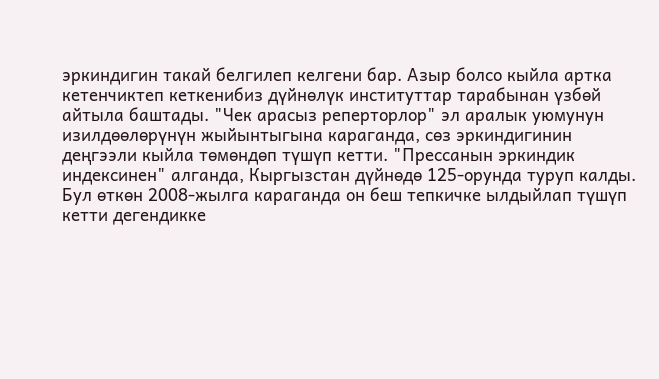эркиндигин такай белгилеп келгени бар. Азыр болсо кыйла артка кетенчиктеп кеткенибиз дүйнөлүк институттар тарабынан үзбөй айтыла баштады. "Чек арасыз реперторлор" эл аралык уюмунун изилдөөлөрүнүн жыйынтыгына караганда, сөз эркиндигинин деңгээли кыйла төмөндөп түшүп кетти. "Прессанын эркиндик индексинен" алганда, Кыргызстан дүйнөдө 125-орунда туруп калды. Бул өткөн 2008-жылга караганда он беш тепкичке ылдыйлап түшүп кетти дегендикке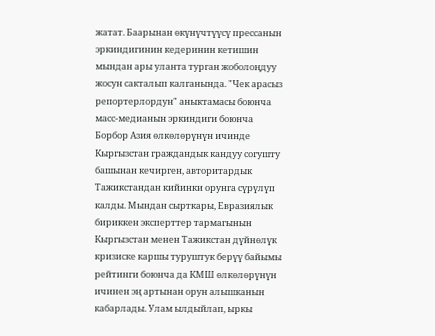жатат. Баарынан өкүнүчтүүсү прессанын эркиндигинин кедеринин кетишин мындан ары уланта турган жоболоңдуу жосун сакталып калганында. "Чек арасыз репортерлордун" аныктамасы боюнча масс-медианын эркиндиги боюнча Борбор Азия өлкөлөрүнүн ичинде Кыргызстан граждандык кандуу согушту башынан кечирген, авторитардык Тажикстандан кийинки орунга сүрүлүп калды. Мындан сырткары, Евразиялык бириккен эксперттер тармагынын Кыргызстан менен Тажикстан дүйнөлүк кризиске каршы туруштук берүү байымы рейтинги боюнча да КМШ өлкөлөрүнүн ичинен эң артынан орун алышканын кабарлады. Улам ылдыйлап, ыркы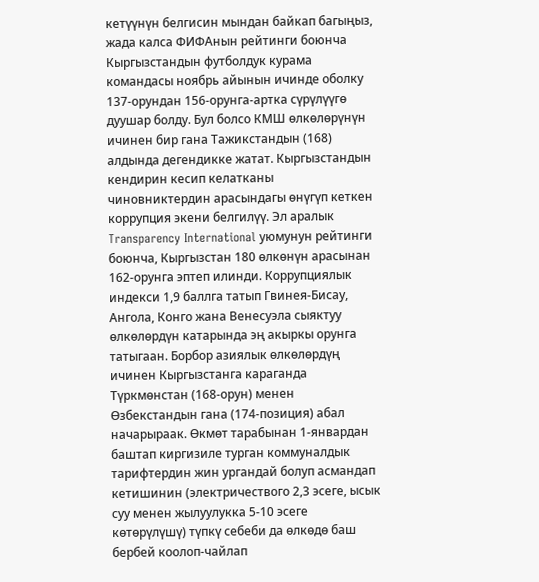кетүүнүн белгисин мындан байкап багыңыз, жада калса ФИФАнын рейтинги боюнча Кыргызстандын футболдук курама командасы ноябрь айынын ичинде оболку 137-орундан 156-орунга-артка сүрүлүүгө дуушар болду. Бул болсо КМШ өлкөлөрүнүн ичинен бир гана Тажикстандын (168) алдында дегендикке жатат. Кыргызстандын кендирин кесип келатканы чиновниктердин арасындагы өнүгүп кеткен коррупция экени белгилүү. Эл аралык Transparency International уюмунун рейтинги боюнча, Кыргызстан 180 өлкөнүн арасынан 162-орунга эптеп илинди. Коррупциялык индекси 1,9 баллга татып Гвинея-Бисау, Ангола, Конго жана Венесуэла сыяктуу өлкөлөрдүн катарында эң акыркы орунга татыгаан. Борбор азиялык өлкөлөрдүң ичинен Кыргызстанга караганда Түркмөнстан (168-орун) менен Өзбекстандын гана (174-позиция) абал начарыраак. Өкмөт тарабынан 1-январдан баштап киргизиле турган коммуналдык тарифтердин жин ургандай болуп асмандап кетишинин (электричествого 2,3 эсеге, ысык суу менен жылуулукка 5-10 эсеге көтөрүлүшү) түпкү себеби да өлкөдө баш бербей коолоп-чайлап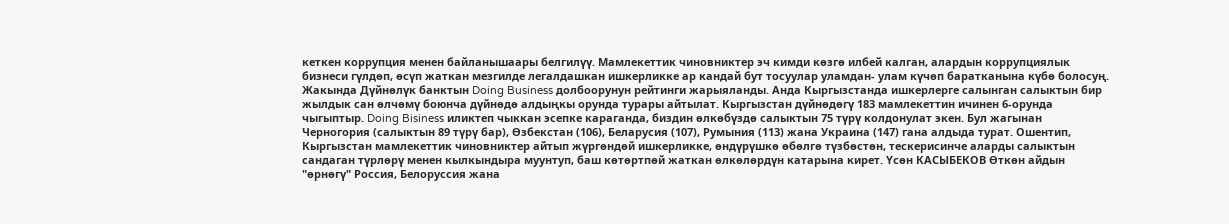кеткен коррупция менен байланышаары белгилүү. Мамлекеттик чиновниктер эч кимди көзгө илбей калган, алардын коррупциялык бизнеси гүлдөп, өсүп жаткан мезгилде легалдашкан ишкерликке ар кандай бут тосуулар уламдан- улам күчөп баратканына күбө болосуң. Жакында Дүйнөлүк банктын Doing Business долбоорунун рейтинги жарыяланды. Анда Кыргызстанда ишкерлерге салынган салыктын бир жылдык сан өлчөмү боюнча дүйнөдө алдыңкы орунда турары айтылат. Кыргызстан дүйнөдөгү 183 мамлекеттин ичинен 6-орунда чыгыптыр. Doing Bisiness иликтеп чыккан эсепке караганда, биздин өлкөбүздө салыктын 75 түрү колдонулат экен. Бул жагынан Черногория (салыктын 89 түрү бар), Өзбекстан (106), Беларусия (107), Румыния (113) жана Украина (147) гана алдыда турат. Ошентип, Кыргызстан мамлекеттик чиновниктер айтып жүргөндөй ишкерликке, өндүрүшкө өбөлгө түзбөстөн, тескерисинче аларды салыктын сандаган түрлөрү менен кылкындыра муунтуп, баш көтөртпөй жаткан өлкөлөрдүн катарына кирет. Үсөн КАСЫБЕКОВ Өткөн айдын "өрнөгү" Россия, Белоруссия жана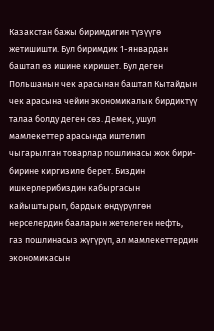Казакстан бажы биримдигин түзүүгө жетишишти. Бул биримдик 1-январдан баштап өз ишине киришет. Бул деген Польшанын чек арасынан баштап Кытайдын чек арасына чейин экономикалык бирдиктүү талаа болду деген сөз. Демек, ушул мамлекеттер арасында иштелип чыгарылган товарлар пошлинасы жок бири-бирине киргизиле берет. Биздин ишкерлерибиздин кабыргасын кайыштырып, бардык өндүрүлгөн нерселердин бааларын жетелеген нефть, газ пошлинасыз жүгүрүп, ал мамлекеттердин экономикасын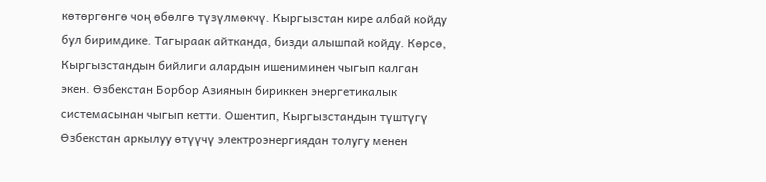көтөргөнгө чоң өбөлгө түзүлмөкчү. Кыргызстан кире албай койду бул биримдике. Тагыраак айтканда, бизди алышпай койду. Көрсө, Кыргызстандын бийлиги алардын ишениминен чыгып калган экен. Өзбекстан Борбор Азиянын бириккен энергетикалык системасынан чыгып кетти. Ошентип, Кыргызстандын түштүгү Өзбекстан аркылуу өтүүчү электроэнергиядан толугу менен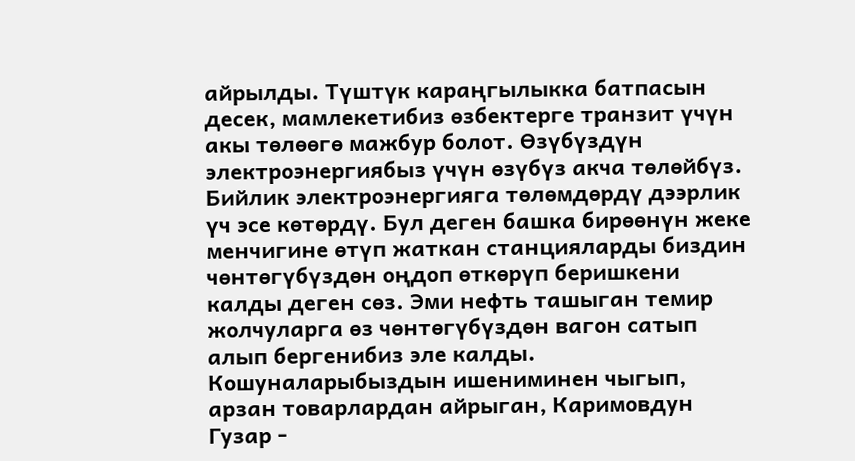айрылды. Түштүк караңгылыкка батпасын десек, мамлекетибиз өзбектерге транзит үчүн акы төлөөгө мажбур болот. Өзүбүздүн электроэнергиябыз үчүн өзүбүз акча төлөйбүз. Бийлик электроэнергияга төлөмдөрдү дээрлик үч эсе көтөрдү. Бул деген башка бирөөнүн жеке менчигине өтүп жаткан станцияларды биздин чөнтөгүбүздөн оңдоп өткөрүп беришкени калды деген сөз. Эми нефть ташыган темир жолчуларга өз чөнтөгүбүздөн вагон сатып алып бергенибиз эле калды. Кошуналарыбыздын ишениминен чыгып, арзан товарлардан айрыган, Каримовдун Гузар -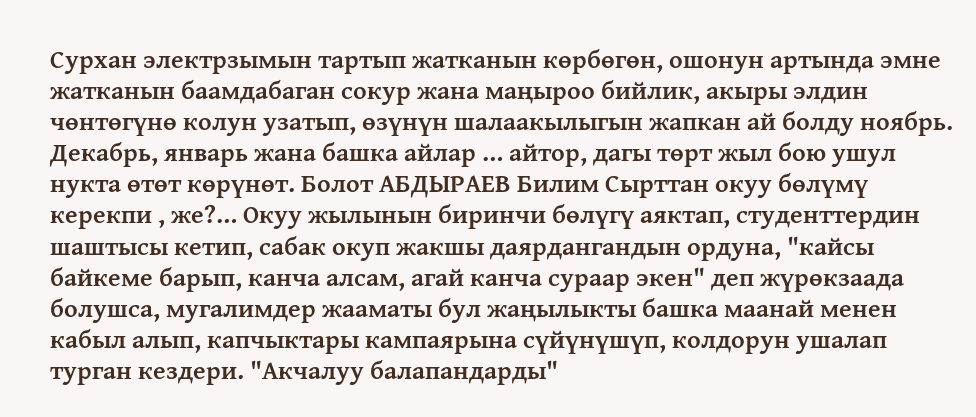Сурхан электрзымын тартып жатканын көрбөгөн, ошонун артында эмне жатканын баамдабаган сокур жана маңыроо бийлик, акыры элдин чөнтөгүнө колун узатып, өзүнүн шалаакылыгын жапкан ай болду ноябрь. Декабрь, январь жана башка айлар … айтор, дагы төрт жыл бою ушул нукта өтөт көрүнөт. Болот АБДЫРАЕВ Билим Сырттан окуу бөлүмү керекпи , же?… Окуу жылынын биринчи бөлүгү аяктап, студенттердин шаштысы кетип, сабак окуп жакшы даярдангандын ордуна, "кайсы байкеме барып, канча алсам, агай канча сураар экен" деп жүрөкзаада болушса, мугалимдер жааматы бул жаңылыкты башка маанай менен кабыл алып, капчыктары кампаярына сүйүнүшүп, колдорун ушалап турган кездери. "Акчалуу балапандарды"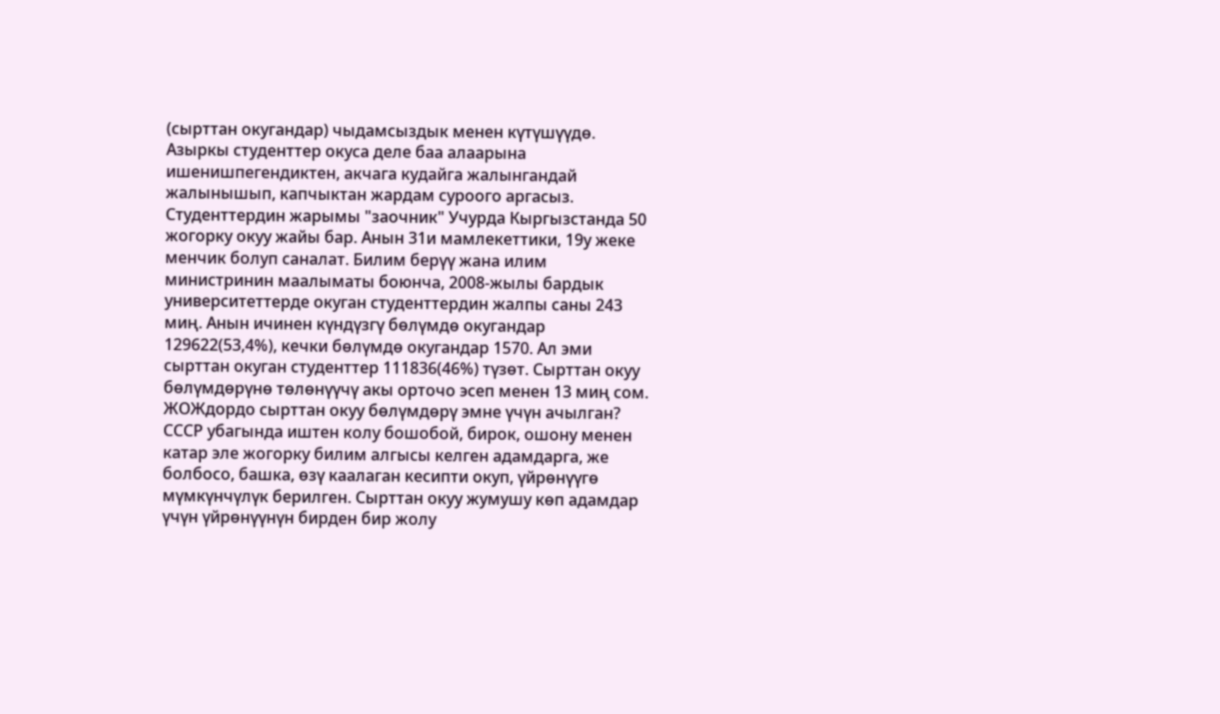(сырттан окугандар) чыдамсыздык менен күтүшүүдө. Азыркы студенттер окуса деле баа алаарына ишенишпегендиктен, акчага кудайга жалынгандай жалынышып, капчыктан жардам суроого аргасыз. Студенттердин жарымы "заочник" Учурда Кыргызстанда 50 жогорку окуу жайы бар. Анын 31и мамлекеттики, 19у жеке менчик болуп саналат. Билим берүү жана илим министринин маалыматы боюнча, 2008-жылы бардык университеттерде окуган студенттердин жалпы саны 243 миң. Анын ичинен күндүзгү бөлүмдө окугандар 129622(53,4%), кечки бөлүмдө окугандар 1570. Ал эми сырттан окуган студенттер 111836(46%) түзөт. Сырттан окуу бөлүмдөрүнө төлөнүүчү акы орточо эсеп менен 13 миң сом. ЖОЖдордо сырттан окуу бөлүмдөрү эмне үчүн ачылган? СССР убагында иштен колу бошобой, бирок, ошону менен катар эле жогорку билим алгысы келген адамдарга, же болбосо, башка, өзү каалаган кесипти окуп, үйрөнүүгө мүмкүнчүлүк берилген. Сырттан окуу жумушу көп адамдар үчүн үйрөнүүнүн бирден бир жолу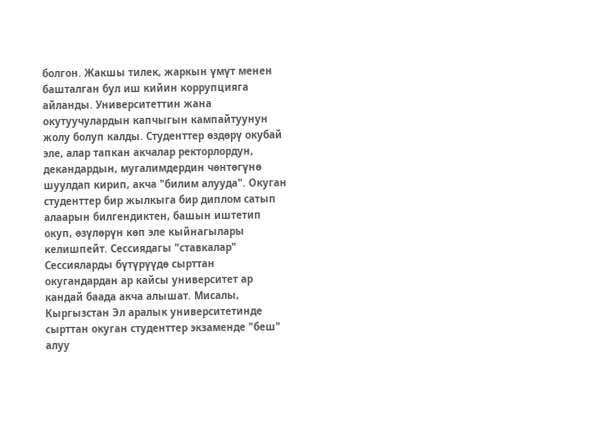болгон. Жакшы тилек, жаркын үмүт менен башталган бул иш кийин коррупцияга айланды. Университеттин жана окутуучулардын капчыгын кампайтуунун жолу болуп калды. Студенттер өздөрү окубай эле, алар тапкан акчалар ректорлордун, декандардын, мугалимдердин чөнтөгүнө шуулдап кирип, акча "билим алууда". Окуган студенттер бир жылкыга бир диплом сатып алаарын билгендиктен, башын иштетип окуп, өзүлөрүн көп эле кыйнагылары келишпейт. Сессиядагы "ставкалар" Сессияларды бүтүрүүдө сырттан окугандардан ар кайсы университет ар кандай баада акча алышат. Мисалы, Кыргызстан Эл аралык университетинде сырттан окуган студенттер экзаменде "беш" алуу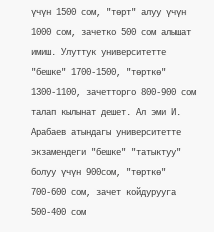үчүн 1500 сом, "төрт" алуу үчүн 1000 сом, зачетко 500 сом алышат имиш. Улуттук университетте "бешке" 1700-1500, "төрткө" 1300-1100, зачетторго 800-900 сом талап кылынат дешет. Ал эми И. Арабаев атындагы университетте экзамендеги "бешке" "татыктуу" болуу үчүн 900сом, "төрткө" 700-600 сом, зачет койдурууга 500-400 сом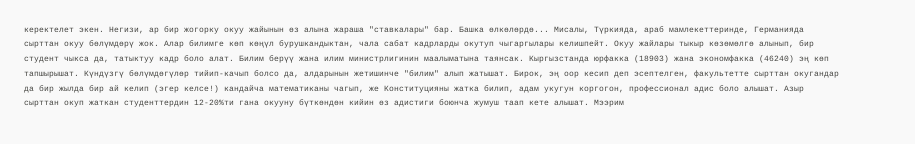керектелет экен. Негизи, ар бир жогорку окуу жайынын өз алына жараша "ставкалары" бар. Башка өлкөлөрдө... Мисалы, Түркияда, араб мамлекеттеринде, Германияда сырттан окуу бөлүмдөрү жок. Алар билимге көп көңүл бурушкандыктан, чала сабат кадрларды окутуп чыгаргылары келишпейт. Окуу жайлары тыкыр көзөмөлгө алынып, бир студент чыкса да, татыктуу кадр боло алат. Билим берүү жана илим министрлигинин маалыматына таянсак. Кыргызстанда юрфакка (18903) жана экономфакка (46240) эң көп тапшырышат. Күндүзгү бөлүмдөгүлөр тийип-качып болсо да, алдарынын жетишинче "билим" алып жатышат. Бирок, эң оор кесип деп эсептелген, факультетте сырттан окугандар да бир жылда бир ай келип (эгер келсе!) кандайча математиканы чагып, же Конституцияны жатка билип, адам укугун коргогон, профессионал адис боло алышат. Азыр сырттан окуп жаткан студенттердин 12-20%ти гана окууну бүткөндөн кийин өз адистиги боюнча жумуш таап кете алышат. Мээрим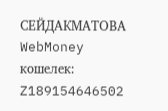СЕЙДАКМАТОВА
WebMoney кошелек: Z189154646502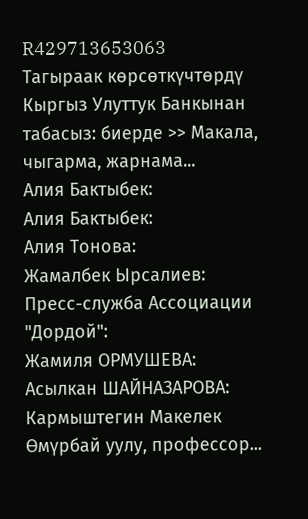R429713653063
Тагыраак көрсөткүчтөрдү Кыргыз Улуттук Банкынан табасыз: биерде >> Макала, чыгарма, жарнама...
Алия Бактыбек:
Алия Бактыбек:
Алия Тонова:
Жамалбек Ырсалиев:
Пресс-служба Ассоциации "Дордой":
Жамиля ОРМУШЕВА:
Асылкан ШАЙНАЗАРОВА: Кармыштегин Макелек Өмүрбай уулу, профессор...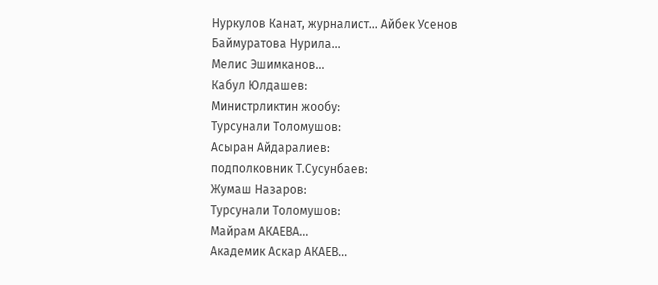Нуркулов Канат, журналист... Айбек Усенов
Баймуратова Нурила...
Мелис Эшимканов...
Кабул Юлдашев:
Министрликтин жообу:
Турсунали Толомушов:
Асыран Айдаралиев:
подполковник Т.Сусунбаев:
Жумаш Назаров:
Турсунали Толомушов:
Майрам АКАЕВА...
Академик Аскар АКАЕВ...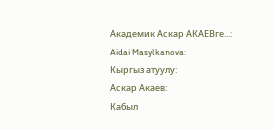Академик Аскар АКАЕВге...:
Aidai Masylkanova:
Кыргыз атуулу:
Аскар Акаев:
Кабыл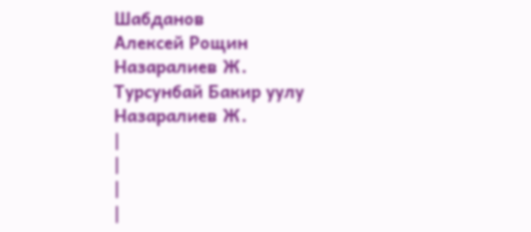Шабданов
Алексей Рощин
Назаралиев Ж.
Турсунбай Бакир уулу
Назаралиев Ж.
|
|
|
|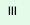|||